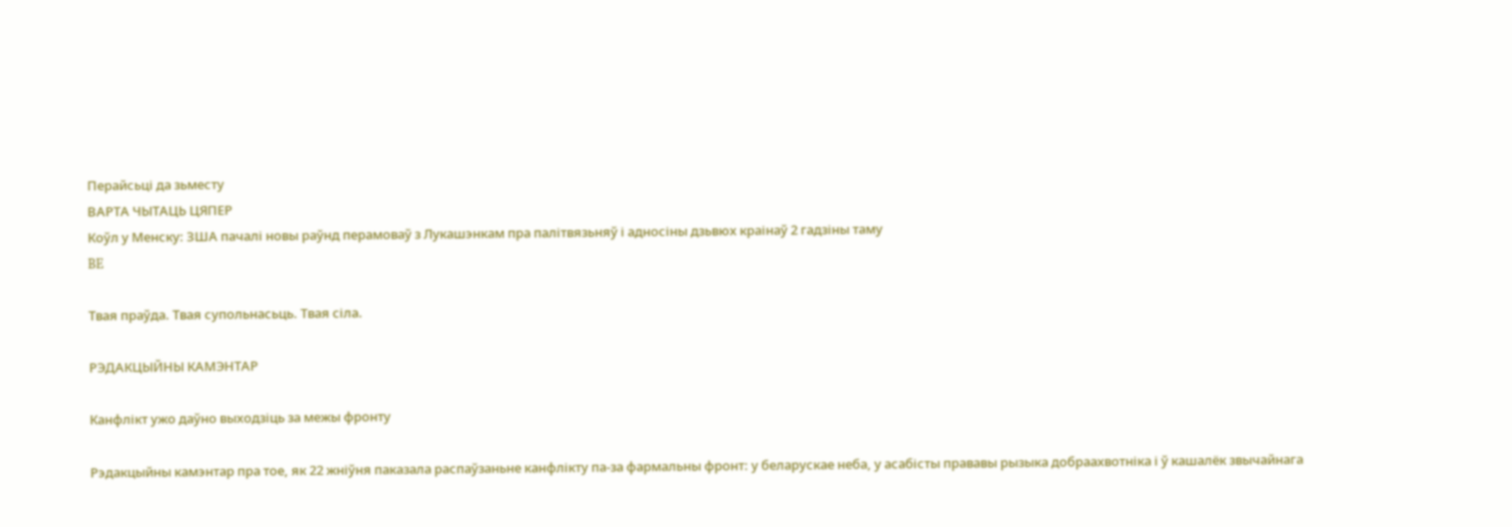Перайсьці да зьместу
ВАРТА ЧЫТАЦЬ ЦЯПЕР
Коўл у Менску: ЗША пачалі новы раўнд перамоваў з Лукашэнкам пра палітвязьняў і адносіны дзьвюх краінаў 2 гадзіны таму
BE

Твая праўда. Твая супольнасьць. Твая сіла.

РЭДАКЦЫЙНЫ КАМЭНТАР

Канфлікт ужо даўно выходзіць за межы фронту

Рэдакцыйны камэнтар пра тое, як 22 жніўня паказала распаўзаньне канфлікту па-за фармальны фронт: у беларускае неба, у асабісты прававы рызыка добраахвотніка і ў кашалёк звычайнага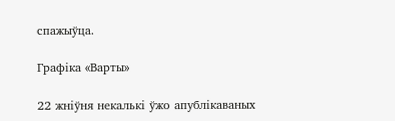спажыўца.

Графіка «Варты»

22 жніўня некалькі ўжо апублікаваных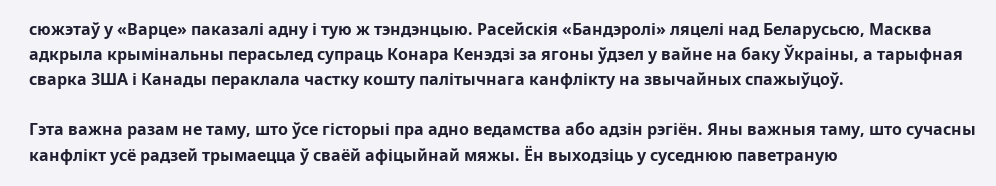сюжэтаў у «Варце» паказалі адну і тую ж тэндэнцыю. Расейскія «Бандэролі» ляцелі над Беларусьсю, Масква адкрыла крымінальны перасьлед супраць Конара Кенэдзі за ягоны ўдзел у вайне на баку Ўкраіны, а тарыфная сварка ЗША і Канады пераклала частку кошту палітычнага канфлікту на звычайных спажыўцоў.

Гэта важна разам не таму, што ўсе гісторыі пра адно ведамства або адзін рэгіён. Яны важныя таму, што сучасны канфлікт усё радзей трымаецца ў сваёй афіцыйнай мяжы. Ён выходзіць у суседнюю паветраную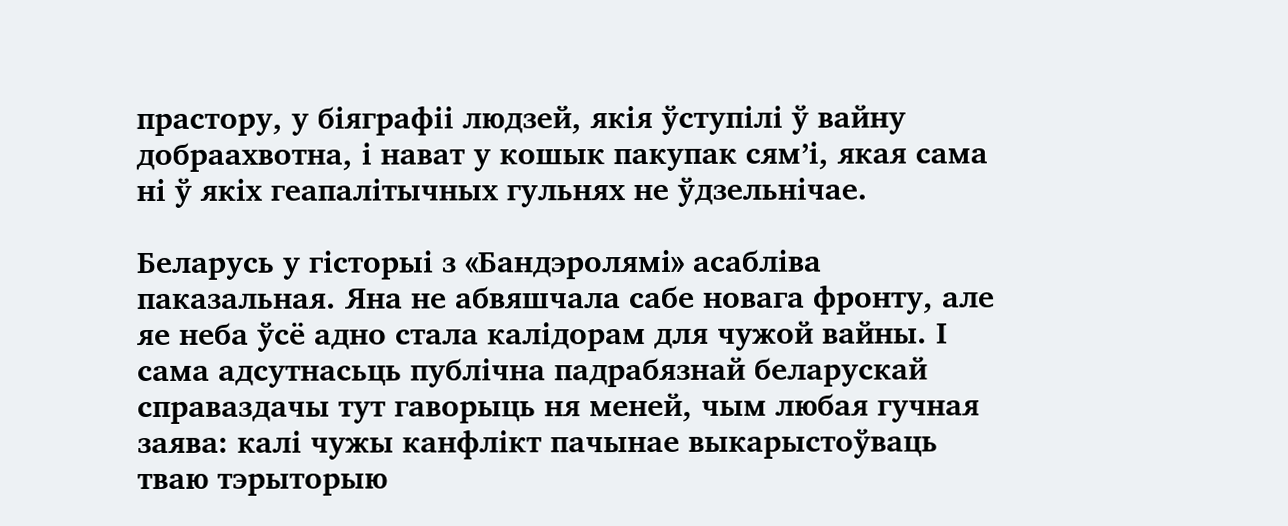прастору, у біяграфіі людзей, якія ўступілі ў вайну добраахвотна, і нават у кошык пакупак сям’і, якая сама ні ў якіх геапалітычных гульнях не ўдзельнічае.

Беларусь у гісторыі з «Бандэролямі» асабліва паказальная. Яна не абвяшчала сабе новага фронту, але яе неба ўсё адно стала калідорам для чужой вайны. І сама адсутнасьць публічна падрабязнай беларускай справаздачы тут гаворыць ня меней, чым любая гучная заява: калі чужы канфлікт пачынае выкарыстоўваць тваю тэрыторыю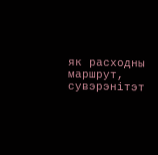як расходны маршрут, сувэрэнітэт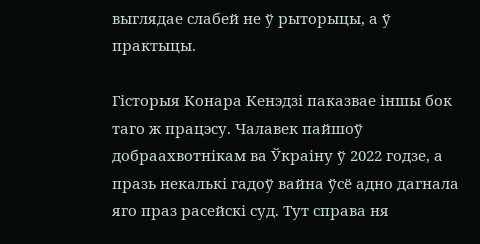выглядае слабей не ў рыторыцы, а ў практыцы.

Гісторыя Конара Кенэдзі паказвае іншы бок таго ж працэсу. Чалавек пайшоў добраахвотнікам ва Ўкраіну ў 2022 годзе, а празь некалькі гадоў вайна ўсё адно дагнала яго праз расейскі суд. Тут справа ня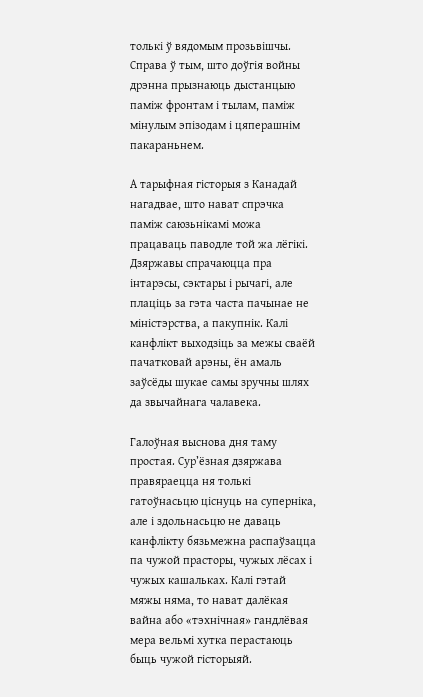толькі ў вядомым прозьвішчы. Справа ў тым, што доўгія войны дрэнна прызнаюць дыстанцыю паміж фронтам і тылам, паміж мінулым эпізодам і цяперашнім пакараньнем.

А тарыфная гісторыя з Канадай нагадвае, што нават спрэчка паміж саюзьнікамі можа працаваць паводле той жа лёгікі. Дзяржавы спрачаюцца пра інтарэсы, сэктары і рычагі, але плаціць за гэта часта пачынае не міністэрства, а пакупнік. Калі канфлікт выходзіць за межы сваёй пачатковай арэны, ён амаль заўсёды шукае самы зручны шлях да звычайнага чалавека.

Галоўная выснова дня таму простая. Сур’ёзная дзяржава правяраецца ня толькі гатоўнасьцю ціснуць на суперніка, але і здольнасьцю не даваць канфлікту бязьмежна распаўзацца па чужой прасторы, чужых лёcах і чужых кашальках. Калі гэтай мяжы няма, то нават далёкая вайна або «тэхнічная» гандлёвая мера вельмі хутка перастаюць быць чужой гісторыяй.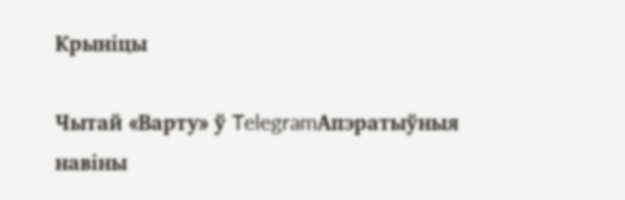Крыніцы

Чытай «Варту» ў TelegramАпэратыўныя навіны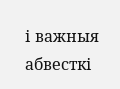і важныя абвесткі